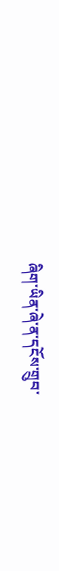ཞིག་ཡིན་ཞེ་ན་དངོས་གྲུབ་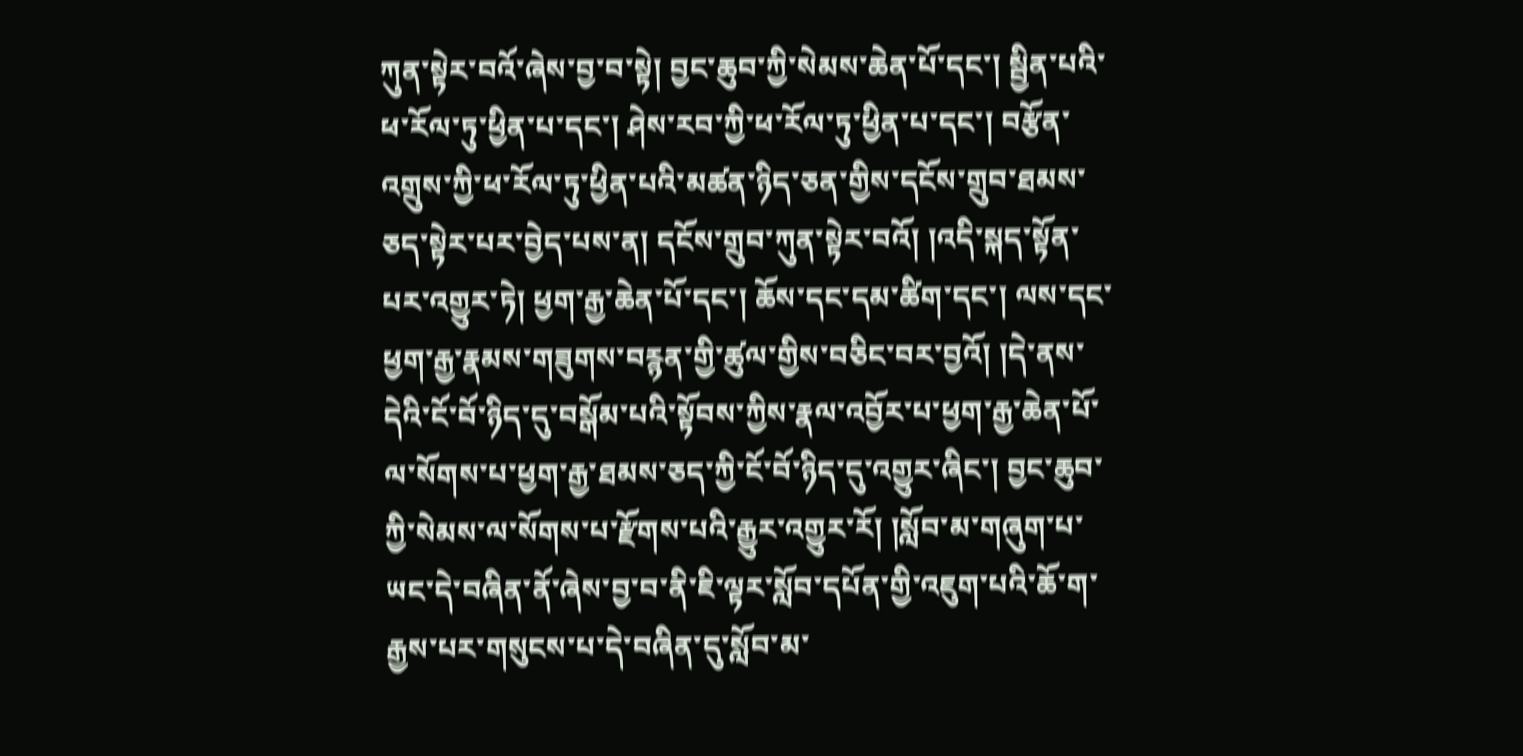ཀུན་སྟེར་བའོ་ཞེས་བྱ་བ་སྟེ། བྱང་ཆུབ་ཀྱི་སེམས་ཆེན་པོ་དང་། སྦྱིན་པའི་ཕ་རོལ་ཏུ་ཕྱིན་པ་དང་། ཤེས་རབ་ཀྱི་ཕ་རོལ་ཏུ་ཕྱིན་པ་དང་། བརྩོན་འགྲུས་ཀྱི་ཕ་རོལ་ཏུ་ཕྱིན་པའི་མཚན་ཉིད་ཅན་གྱིས་དངོས་གྲུབ་ཐམས་ཅད་སྟེར་པར་བྱེད་པས་ན། དངོས་གྲུབ་ཀུན་སྟེར་བའོ། །འདི་སྐད་སྟོན་པར་འགྱུར་ཏེ། ཕྱག་རྒྱ་ཆེན་པོ་དང་། ཆོས་དང་དམ་ཚིག་དང་། ལས་དང་ཕྱག་རྒྱ་རྣམས་གཟུགས་བརྙན་གྱི་ཚུལ་གྱིས་བཅིང་བར་བྱའོ། །དེ་ནས་དེའི་ངོ་བོ་ཉིད་དུ་བསྒོམ་པའི་སྟོབས་ཀྱིས་རྣལ་འབྱོར་པ་ཕྱག་རྒྱ་ཆེན་པོ་ལ་སོགས་པ་ཕྱག་རྒྱ་ཐམས་ཅད་ཀྱི་ངོ་བོ་ཉིད་དུ་འགྱུར་ཞིང་། བྱང་ཆུབ་ཀྱི་སེམས་ལ་སོགས་པ་རྫོགས་པའི་རྒྱུར་འགྱུར་རོ། །སློབ་མ་གཞུག་པ་ཡང་དེ་བཞིན་ནོ་ཞེས་བྱ་བ་ནི་ཇི་ལྟར་སློབ་དཔོན་གྱི་འཇུག་པའི་ཆོ་ག་རྒྱས་པར་གསུངས་པ་དེ་བཞིན་དུ་སློབ་མ་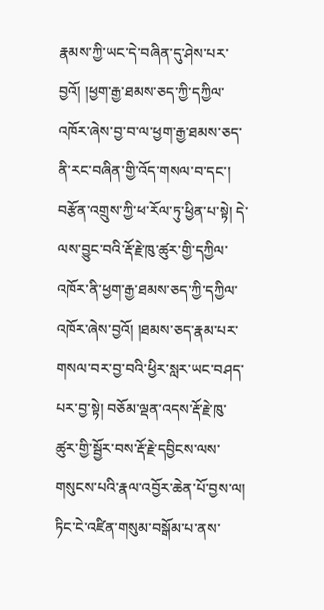རྣམས་ཀྱི་ཡང་དེ་བཞིན་དུ་ཤེས་པར་བྱའོ། །ཕྱག་རྒྱ་ཐམས་ཅད་ཀྱི་དཀྱིལ་འཁོར་ཞེས་བྱ་བ་ལ་ཕྱག་རྒྱ་ཐམས་ཅད་ནི་རང་བཞིན་གྱི་འོད་གསལ་བ་དང་། བརྩོན་འགྲུས་ཀྱི་ཕ་རོལ་ཏུ་ཕྱིན་པ་སྟེ། དེ་ལས་བྱུང་བའི་རྡོ་རྗེ་ཁུ་ཚུར་གྱི་དཀྱིལ་འཁོར་ནི་ཕྱག་རྒྱ་ཐམས་ཅད་ཀྱི་དཀྱིལ་འཁོར་ཞེས་བྱའོ། །ཐམས་ཅད་རྣམ་པར་གསལ་བར་བྱ་བའི་ཕྱིར་སླར་ཡང་བཤད་པར་བྱ་སྟེ། བཅོམ་ལྡན་འདས་རྡོ་རྗེ་ཁུ་ཚུར་གྱི་སྦྱོར་བས་རྡོ་རྗེ་དབྱིངས་ལས་གསུངས་པའི་རྣལ་འབྱོར་ཆེན་པོ་བྱས་ལ། ཏིང་ངེ་འཛིན་གསུམ་བསྒོམ་པ་ནས་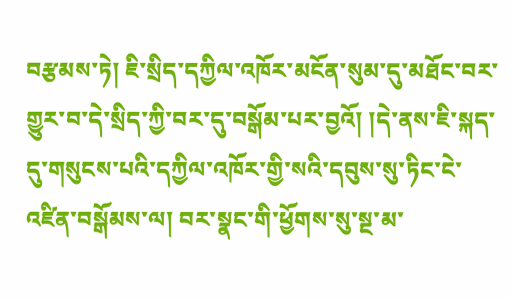བརྩམས་ཏེ། ཇི་སྲིད་དཀྱིལ་འཁོར་མངོན་སུམ་དུ་མཐོང་བར་གྱུར་བ་དེ་སྲིད་ཀྱི་བར་དུ་བསྒོམ་པར་བྱའོ། །དེ་ནས་ཇི་སྐད་དུ་གསུངས་པའི་དཀྱིལ་འཁོར་གྱི་སའི་དབུས་སུ་ཏིང་ངེ་འཛིན་བསྒོམས་ལ། བར་སྣང་གི་ཕྱོགས་སུ་སྔ་མ་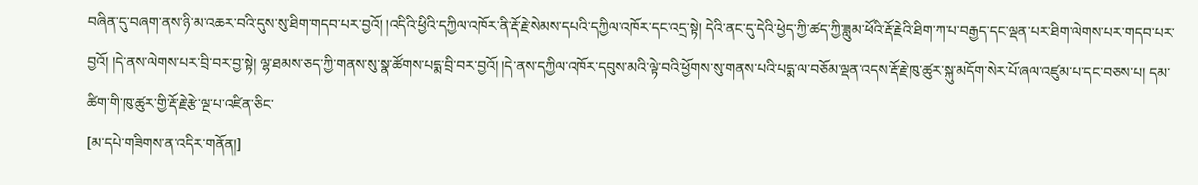བཞིན་དུ་བཞག་ནས་ཉི་མ་འཆར་བའི་དུས་སུ་ཐིག་གདབ་པར་བྱའོ། །འདིའི་ཕྱིའི་དཀྱིལ་འཁོར་ནི་རྡོ་རྗེ་སེམས་དཔའི་དཀྱིལ་འཁོར་དང་འདྲ་སྟེ། དེའི་ནང་དུ་དེའི་ཕྱེད་ཀྱི་ཚད་ཀྱི་ཟླུམ་ཕོའི་རྡོ་རྗེའི་ཐིག་ཀ་པ་བརྒྱད་དང་ལྡན་པར་ཐིག་ལེགས་པར་གདབ་པར་བྱའོ། །དེ་ནས་ལེགས་པར་བྲི་བར་བྱ་སྟེ། ལྷ་ཐམས་ཅད་ཀྱི་གནས་སུ་སྣ་ཚོགས་པདྨ་བྲི་བར་བྱའོ། །དེ་ནས་དཀྱིལ་འཁོར་དབུས་མའི་ལྟེ་བའི་ཕྱོགས་སུ་གནས་པའི་པདྨ་ལ་བཅོམ་ལྡན་འདས་རྡོ་རྗེ་ཁུ་ཚུར་སྐུ་མདོག་སེར་པོ་ཞལ་འཛུམ་པ་དང་བཅས་པ། དམ་ཚིག་གི་ཁུ་ཚུར་གྱི་རྡོ་རྗེ་རྩེ་ལྔ་པ་འཛིན་ཅིང་
[མ་དཔེ་གཟིགས་ན་འདིར་གནོན།]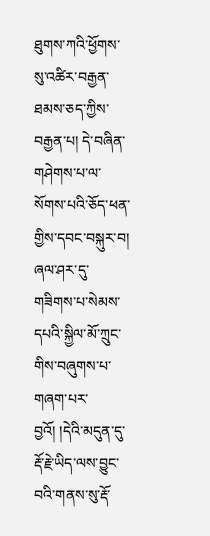ཐུགས་ཀའི་ཕྱོགས་སུ་འཚིར་བརྒྱན་ཐམས་ཅད་ཀྱིས་བརྒྱན་པ། དེ་བཞིན་གཤེགས་པ་ལ་སོགས་པའི་ཅོད་ཕན་གྱིས་དབང་བསྐུར་བ། ཞལ་ཤར་དུ་གཟིགས་པ་སེམས་དཔའི་སྐྱིལ་མོ་ཀྲུང་གིས་བཞུགས་པ་གཞག་པར་བྱའོ། །དེའི་མདུན་དུ་རྡོ་རྗེ་ཡིད་ལས་བྱུང་བའི་གནས་སུ་རྡོ་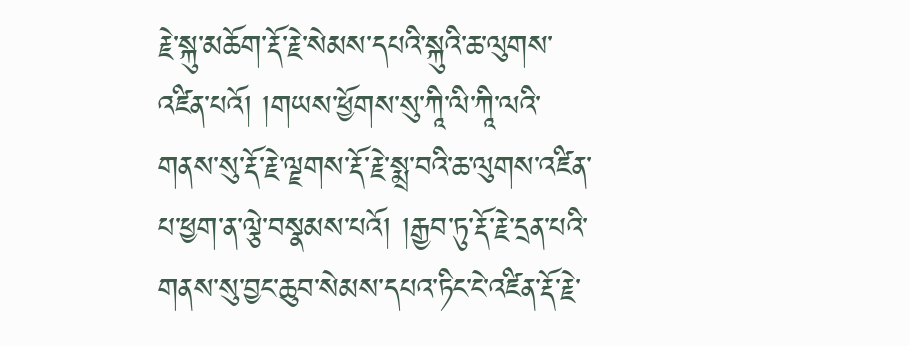རྗེ་སྐུ་མཆོག་རྡོ་རྗེ་སེམས་དཔའི་སྐུའི་ཆ་ལུགས་འཛིན་པའོ། །གཡས་ཕྱོགས་སུ་ཀཱི་ལི་ཀཱི་ལའི་གནས་སུ་རྡོ་རྗེ་ལྗགས་རྡོ་རྗེ་སྨྲ་བའི་ཆ་ལུགས་འཛིན་པ་ཕྱག་ན་ལྕེ་བསྣམས་པའོ། །རྒྱབ་ཏུ་རྡོ་རྗེ་དྲན་པའི་གནས་སུ་བྱང་ཆུབ་སེམས་དཔའ་ཏིང་ངེ་འཛིན་རྡོ་རྗེ་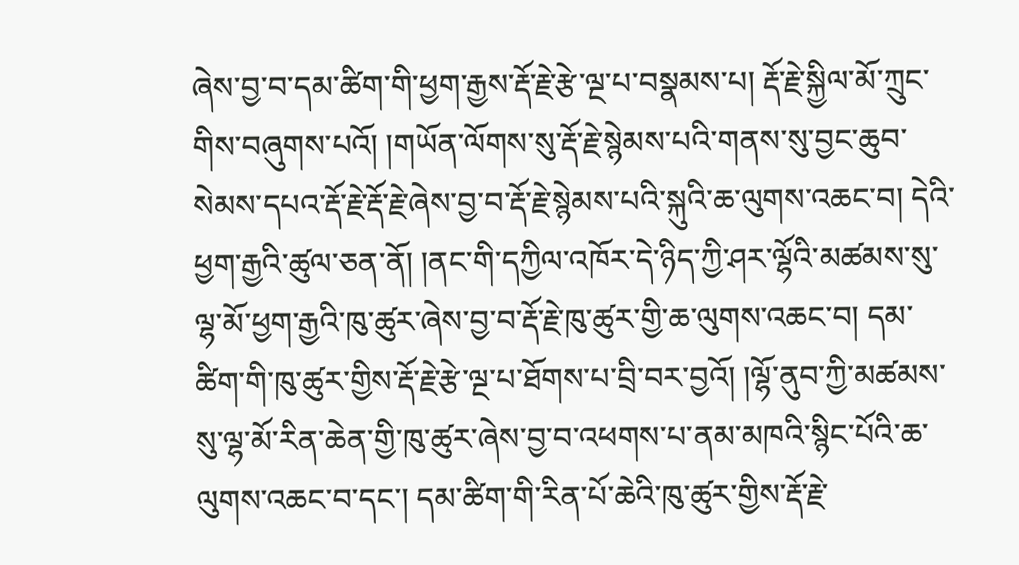ཞེས་བྱ་བ་དམ་ཚིག་གི་ཕྱག་རྒྱས་རྡོ་རྗེ་རྩེ་ལྔ་པ་བསྣམས་པ། རྡོ་རྗེ་སྐྱིལ་མོ་ཀྲུང་གིས་བཞུགས་པའོ། །གཡོན་ལོགས་སུ་རྡོ་རྗེ་སྙེམས་པའི་གནས་སུ་བྱང་ཆུབ་སེམས་དཔའ་རྡོ་རྗེ་རྡོ་རྗེ་ཞེས་བྱ་བ་རྡོ་རྗེ་སྙེམས་པའི་སྐུའི་ཆ་ལུགས་འཆང་བ། དེའི་ཕྱག་རྒྱའི་ཚུལ་ཅན་ནོ། །ནང་གི་དཀྱིལ་འཁོར་དེ་ཉིད་ཀྱི་ཤར་ལྷོའི་མཚམས་སུ་ལྷ་མོ་ཕྱག་རྒྱའི་ཁུ་ཚུར་ཞེས་བྱ་བ་རྡོ་རྗེ་ཁུ་ཚུར་གྱི་ཆ་ལུགས་འཆང་བ། དམ་ཚིག་གི་ཁུ་ཚུར་གྱིས་རྡོ་རྗེ་རྩེ་ལྔ་པ་ཐོགས་པ་བྲི་བར་བྱའོ། །ལྷོ་ནུབ་ཀྱི་མཚམས་སུ་ལྷ་མོ་རིན་ཆེན་གྱི་ཁུ་ཚུར་ཞེས་བྱ་བ་འཕགས་པ་ནམ་མཁའི་སྙིང་པོའི་ཆ་ལུགས་འཆང་བ་དང་། དམ་ཚིག་གི་རིན་པོ་ཆེའི་ཁུ་ཚུར་གྱིས་རྡོ་རྗེ་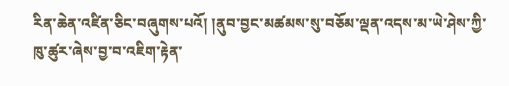རིན་ཆེན་འཛིན་ཅིང་བཞུགས་པའོ། །ནུབ་བྱང་མཚམས་སུ་བཅོམ་ལྡན་འདས་མ་ཡེ་ཤེས་ཀྱི་ཁུ་ཚུར་ཞེས་བྱ་བ་འཇིག་རྟེན་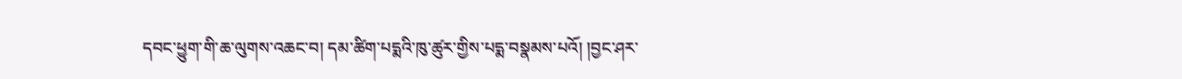དབང་ཕྱུག་གི་ཆ་ལུགས་འཆང་བ། དམ་ཚིག་པདྨའི་ཁུ་ཚུར་གྱིས་པདྨ་བསྣམས་པའོ། །བྱང་ཤར་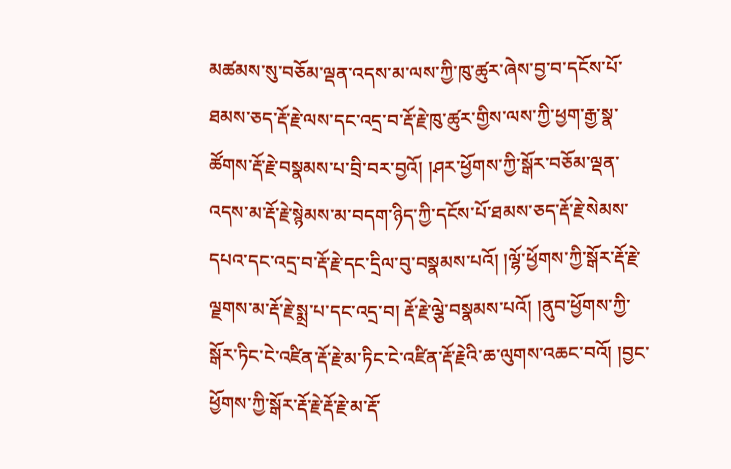མཚམས་སུ་བཅོམ་ལྡན་འདས་མ་ལས་ཀྱི་ཁུ་ཚུར་ཞེས་བྱ་བ་དངོས་པོ་ཐམས་ཅད་རྡོ་རྗེ་ལས་དང་འདྲ་བ་རྡོ་རྗེ་ཁུ་ཚུར་གྱིས་ལས་ཀྱི་ཕྱག་རྒྱ་སྣ་ཚོགས་རྡོ་རྗེ་བསྣམས་པ་བྲི་བར་བྱའོ། །ཤར་ཕྱོགས་ཀྱི་སྒོར་བཅོམ་ལྡན་འདས་མ་རྡོ་རྗེ་སྙེམས་མ་བདག་ཉིད་ཀྱི་དངོས་པོ་ཐམས་ཅད་རྡོ་རྗེ་སེམས་དཔའ་དང་འདྲ་བ་རྡོ་རྗེ་དང་དྲིལ་བུ་བསྣམས་པའོ། །ལྷོ་ཕྱོགས་ཀྱི་སྒོར་རྡོ་རྗེ་ལྗགས་མ་རྡོ་རྗེ་སྨྲ་པ་དང་འདྲ་བ། རྡོ་རྗེ་ལྕེ་བསྣམས་པའོ། །ནུབ་ཕྱོགས་ཀྱི་སྒོར་ཏིང་ངེ་འཛིན་རྡོ་རྗེ་མ་ཏིང་ངེ་འཛིན་རྡོ་རྗེའི་ཆ་ལུགས་འཆང་བའོ། །བྱང་ཕྱོགས་ཀྱི་སྒོར་རྡོ་རྗེ་རྡོ་རྗེ་མ་རྡོ་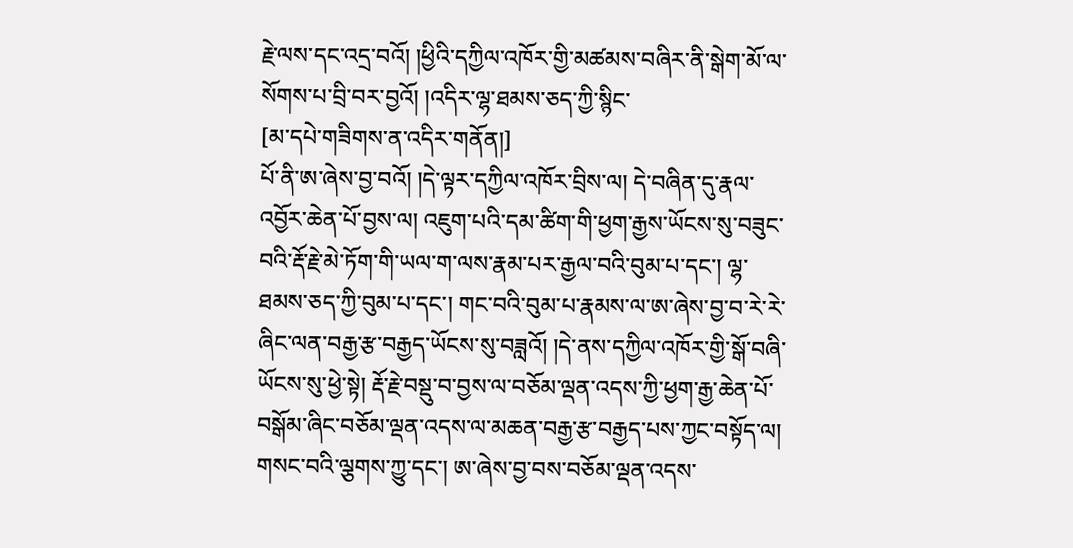རྗེ་ལས་དང་འདྲ་བའོ། །ཕྱིའི་དཀྱིལ་འཁོར་གྱི་མཚམས་བཞིར་ནི་སྒེག་མོ་ལ་སོགས་པ་བྲི་བར་བྱའོ། །འདིར་ལྷ་ཐམས་ཅད་ཀྱི་སྙིང་
[མ་དཔེ་གཟིགས་ན་འདིར་གནོན།]
པོ་ནི་ཨ་ཞེས་བྱ་བའོ། །དེ་ལྟར་དཀྱིལ་འཁོར་བྲིས་ལ། དེ་བཞིན་དུ་རྣལ་འབྱོར་ཆེན་པོ་བྱས་ལ། འཇུག་པའི་དམ་ཚིག་གི་ཕྱག་རྒྱས་ཡོངས་སུ་བཟུང་བའི་རྡོ་རྗེ་མེ་ཏོག་གི་ཡལ་ག་ལས་རྣམ་པར་རྒྱལ་བའི་བུམ་པ་དང་། ལྷ་ཐམས་ཅད་ཀྱི་བུམ་པ་དང་། གང་བའི་བུམ་པ་རྣམས་ལ་ཨ་ཞེས་བྱ་བ་རེ་རེ་ཞིང་ལན་བརྒྱ་རྩ་བརྒྱད་ཡོངས་སུ་བཟླའོ། །དེ་ནས་དཀྱིལ་འཁོར་གྱི་སྒོ་བཞི་ཡོངས་སུ་ཕྱེ་སྟེ། རྡོ་རྗེ་བསྡུ་བ་བྱས་ལ་བཅོམ་ལྡན་འདས་ཀྱི་ཕྱག་རྒྱ་ཆེན་པོ་བསྒོམ་ཞིང་བཅོམ་ལྡན་འདས་ལ་མཆན་བརྒྱ་རྩ་བརྒྱད་པས་ཀྱང་བསྟོད་ལ། གསང་བའི་ལྕགས་ཀྱུ་དང་། ཨ་ཞེས་བྱ་བས་བཅོམ་ལྡན་འདས་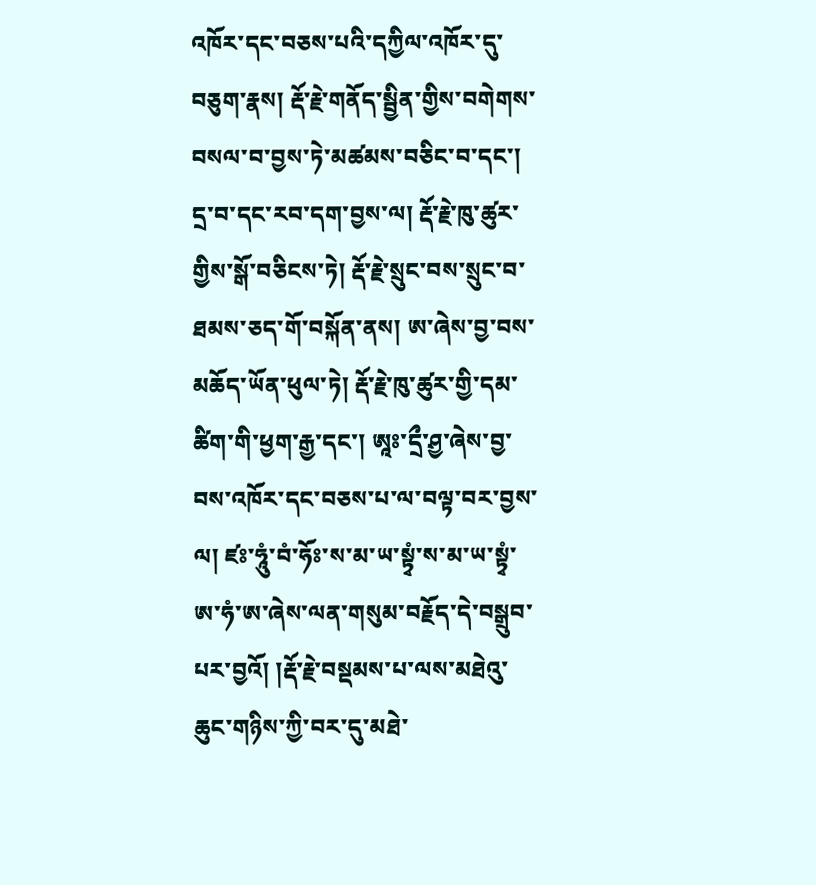འཁོར་དང་བཅས་པའི་དཀྱིལ་འཁོར་དུ་བཅུག་རྣས། རྡོ་རྗེ་གནོད་སྦྱིན་གྱིས་བགེགས་བསལ་བ་བྱས་ཏེ་མཚམས་བཅིང་བ་དང་། དྲ་བ་དང་རབ་དག་བྱས་ལ། རྡོ་རྗེ་ཁུ་ཚུར་གྱིས་སྒོ་བཅིངས་ཏེ། རྡོ་རྗེ་སྲུང་བས་སྲུང་བ་ཐམས་ཅད་གོ་བསྐོན་ནས། ཨ་ཞེས་བྱ་བས་མཆོད་ཡོན་ཕུལ་ཏེ། རྡོ་རྗེ་ཁུ་ཚུར་གྱི་དམ་ཚིག་གི་ཕྱག་རྒྱ་དང་། ཨཱཿ་དྲྀ་ཤྱ་ཞེས་བྱ་བས་འཁོར་དང་བཅས་པ་ལ་བལྟ་བར་བྱས་ལ། ཛཿ་ཧཱུཾ་བཾ་ཧོཿ་ས་མ་ཡ་སྟྭཾ་ས་མ་ཡ་སྟྭཾ་ཨ་ཧཾ་ཨ་ཞེས་ལན་གསུམ་བརྗོད་དེ་བསྒྲུབ་པར་བྱའོ། །རྡོ་རྗེ་བསྡམས་པ་ལས་མཐེའུ་ཆུང་གཉིས་ཀྱི་བར་དུ་མཐེ་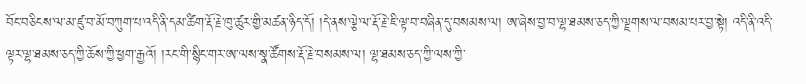བོང་བཅིངས་ལ་མ་ཛུ་བ་མོ་བཀུག་པ་འདི་ནི་དམ་ཚིག་རྡོ་རྗེ་ཁུ་ཚུར་གྱི་མཚན་ཉིད་དོ། །དེ་ནས་ལྕེ་ལ་རྡོ་རྗེ་ཇི་ལྟ་བ་བཞིན་དུ་བསམས་ལ། ཨ་ཞེས་བྱ་བ་ལྷ་ཐམས་ཅད་ཀྱི་ལྗགས་ལ་བསམ་པར་བྱ་སྟེ། འདི་ནི་འདི་ལྟར་ལྷ་ཐམས་ཅད་ཀྱི་ཆོས་ཀྱི་ཕྱག་རྒྱའོ། །རང་གི་སྙིང་གར་ཨ་ལས་སྣ་ཚོགས་རྡོ་རྗེ་བསམས་ལ། ལྷ་ཐམས་ཅད་ཀྱི་ལས་ཀྱི་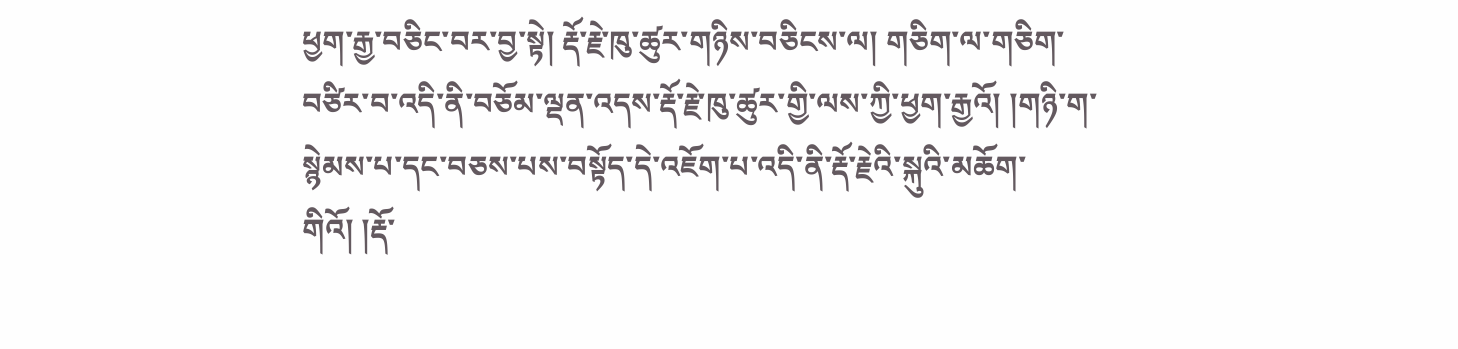ཕྱག་རྒྱ་བཅིང་བར་བྱ་སྟེ། རྡོ་རྗེ་ཁུ་ཚུར་གཉིས་བཅིངས་ལ། གཅིག་ལ་གཅིག་བཙིར་བ་འདི་ནི་བཅོམ་ལྡན་འདས་རྡོ་རྗེ་ཁུ་ཚུར་གྱི་ལས་ཀྱི་ཕྱག་རྒྱའོ། །གཉི་ག་སྙེམས་པ་དང་བཅས་པས་བསྟོད་དེ་འཇོག་པ་འདི་ནི་རྡོ་རྗེའི་སྐུའི་མཆོག་གིའོ། །རྡོ་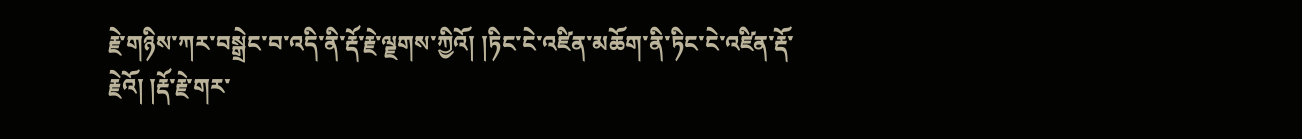རྗེ་གཉིས་ཀར་བསྒྲེང་བ་འདི་ནི་རྡོ་རྗེ་ལྗགས་ཀྱིའོ། །ཏིང་ངེ་འཛིན་མཆོག་ནི་ཏིང་ངེ་འཛིན་རྡོ་རྗེའོ། །རྡོ་རྗེ་གར་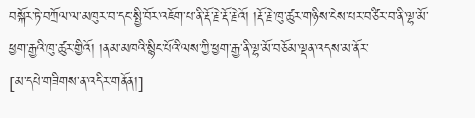བསྐོར་ཏེ་བཀྲོལ་ལ་མཁུར་བ་དང་སྤྱི་བོར་འཇོག་པ་ནི་རྡོ་རྗེ་རྡོ་རྗེའོ། །རྡོ་རྗེ་ཁུ་ཚུར་གཉིས་ངེས་པར་བཙིར་བ་ནི་ལྷ་མོ་ཕྱག་རྒྱའི་ཁུ་ཚུར་གྱིའོ། །ནམ་མཁའི་སྙིང་པོའི་ལས་ཀྱི་ཕྱག་རྒྱ་ནི་ལྷ་མོ་བཅོམ་ལྡན་འདས་མ་ནོར་
[མ་དཔེ་གཟིགས་ན་འདིར་གནོན།]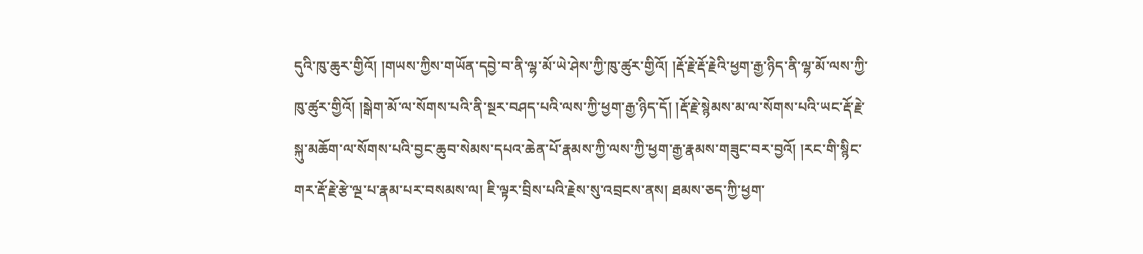དུའི་ཁུ་ཆུར་གྱིའོ། །གཡས་ཀྱིས་གཡོན་དབྱེ་བ་ནི་ལྷ་མོ་ཡེ་ཤེས་ཀྱི་ཁུ་ཚུར་གྱིའོ། །རྡོ་རྗེ་རྡོ་རྗེའི་ཕྱག་རྒྱ་ཉིད་ནི་ལྷ་མོ་ལས་ཀྱི་ཁུ་ཚུར་གྱིའོ། །སྒེག་མོ་ལ་སོགས་པའི་ནི་སྔར་བཤད་པའི་ལས་ཀྱི་ཕྱག་རྒྱ་ཉིད་དོ། །རྡོ་རྗེ་སྙེམས་མ་ལ་སོགས་པའི་ཡང་རྡོ་རྗེ་སྐུ་མཆོག་ལ་སོགས་པའི་བྱང་ཆུབ་སེམས་དཔའ་ཆེན་པོ་རྣམས་ཀྱི་ལས་ཀྱི་ཕྱག་རྒྱ་རྣམས་གཟུང་བར་བྱའོ། །རང་གི་སྙིང་གར་རྡོ་རྗེ་རྩེ་ལྔ་པ་རྣམ་པར་བསམས་ལ། ཇི་ལྟར་བྲིས་པའི་རྗེས་སུ་འབྲངས་ནས། ཐམས་ཅད་ཀྱི་ཕྱག་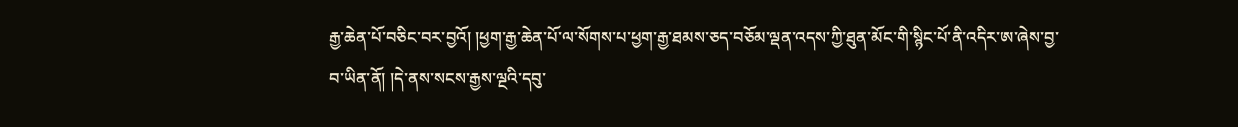རྒྱ་ཆེན་པོ་བཅིང་བར་བྱའོ། །ཕྱག་རྒྱ་ཆེན་པོ་ལ་སོགས་པ་ཕྱག་རྒྱ་ཐམས་ཅད་བཅོམ་ལྡན་འདས་ཀྱི་ཐུན་མོང་གི་སྙིང་པོ་ནི་འདིར་ཨ་ཞེས་བྱ་བ་ཡིན་ནོ། །དེ་ནས་སངས་རྒྱས་ལྔའི་དབུ་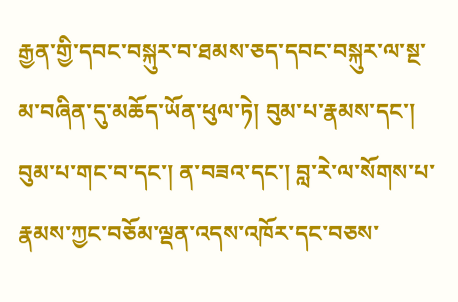རྒྱན་གྱི་དབང་བསྐུར་བ་ཐམས་ཅད་དབང་བསྐུར་ལ་སྔ་མ་བཞིན་དུ་མཆོད་ཡོན་ཕུལ་ཏེ། བུམ་པ་རྣམས་དང་། བུམ་པ་གང་བ་དང་། ན་བཟའ་དང་། བླ་རེ་ལ་སོགས་པ་རྣམས་ཀྱང་བཅོམ་ལྡན་འདས་འཁོར་དང་བཅས་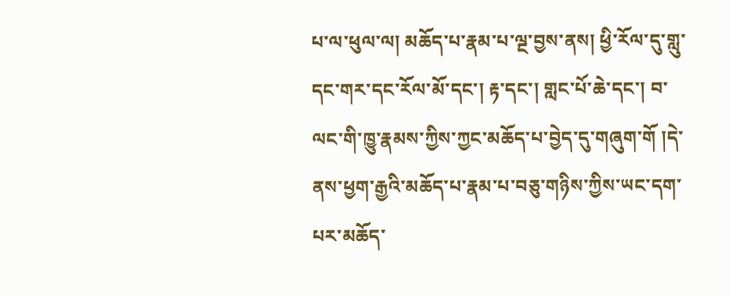པ་ལ་ཕུལ་ལ། མཆོད་པ་རྣམ་པ་ལྔ་བྱས་ནས། ཕྱི་རོལ་དུ་གླུ་དང་གར་དང་རོལ་མོ་དང་། རྟ་དང་། གླང་པོ་ཆེ་དང་། བ་ལང་གི་ཁྱུ་རྣམས་ཀྱིས་ཀྱང་མཆོད་པ་བྱེད་དུ་གཞུག་གོ །དེ་ནས་ཕྱག་རྒྱའི་མཆོད་པ་རྣམ་པ་བཅུ་གཉིས་ཀྱིས་ཡང་དག་པར་མཆོད་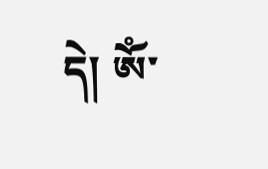དེ། ཨོཾ་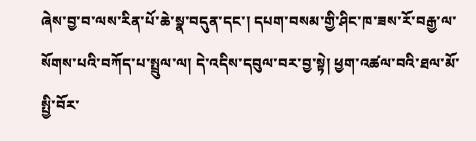ཞེས་བྱ་བ་ལས་རིན་པོ་ཆེ་སྣ་བདུན་དང་། དཔག་བསམ་གྱི་ཤིང་ཁ་ཟས་རོ་བརྒྱ་ལ་སོགས་པའི་བཀོད་པ་སྤྲུལ་ལ། དེ་འདིས་དབུལ་བར་བྱ་སྟེ། ཕྱག་འཚལ་བའི་ཐལ་མོ་སྤྱི་བོར་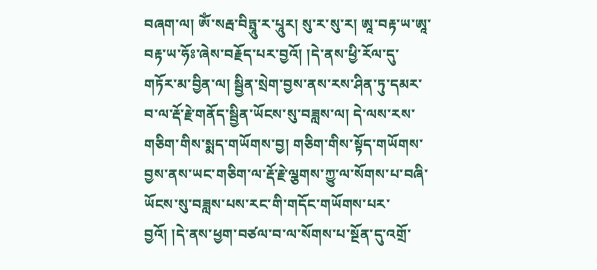བཞག་ལ། ཨོཾ་སརྦ་བིཏྤཱུ་ར་པཱུར། སུ་ར་སུ་ར། ཨཱ་བརྟ་ཡ་ཨཱ་བརྟ་ཡ་ཧོཿ་ཞེས་བརྗོད་པར་བྱའོ། །དེ་ནས་ཕྱི་རོལ་དུ་གཏོར་མ་བྱིན་ལ། སྦྱིན་སྲེག་བྱས་ནས་རས་ཤིན་ཏུ་དམར་བ་ལ་རྡོ་རྗེ་གནོད་སྦྱིན་ཡོངས་སུ་བཟླས་ལ། དེ་ལས་རས་གཅིག་གིས་སྨད་གཡོགས་བྱ། གཅིག་གིས་སྟོད་གཡོགས་བྱས་ནས་ཡང་གཅིག་ལ་རྡོ་རྗེ་ལྕགས་ཀྱུ་ལ་སོགས་པ་བཞི་ཡོངས་སུ་བཟླས་པས་རང་གི་གདོང་གཡོགས་པར་བྱའོ། །དེ་ནས་ཕྱག་བཙལ་བ་ལ་སོགས་པ་སྔོན་དུ་འགྲོ་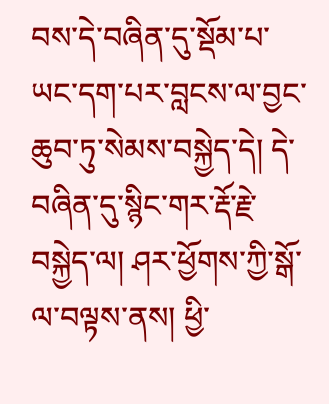བས་དེ་བཞིན་དུ་སྡོམ་པ་ཡང་དག་པར་བླངས་ལ་བྱང་ཆུབ་ཏུ་སེམས་བསྐྱེད་དེ། དེ་བཞིན་དུ་སྙིང་གར་རྡོ་རྗེ་བསྐྱེད་ལ། ཤར་ཕྱོགས་ཀྱི་སྒོ་ལ་བལྟས་ནས། ཕྱི་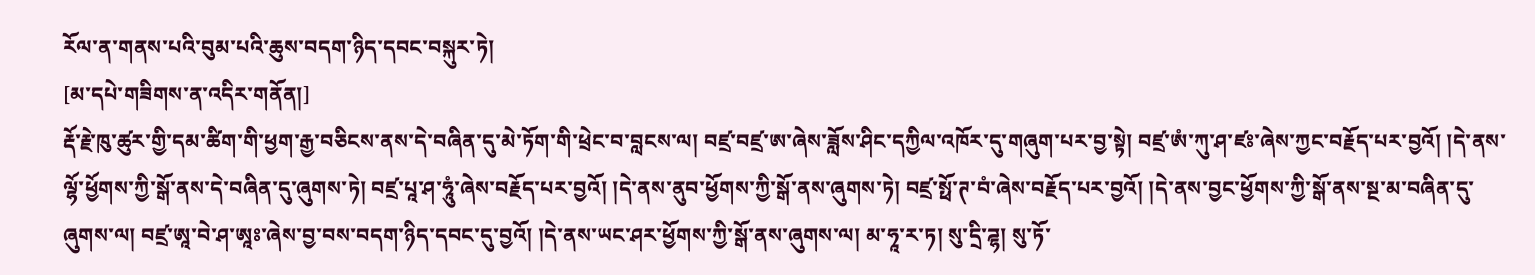རོལ་ན་གནས་པའི་བུམ་པའི་ཆུས་བདག་ཉིད་དབང་བསྐུར་ཏེ།
[མ་དཔེ་གཟིགས་ན་འདིར་གནོན།]
རྡོ་རྗེ་ཁུ་ཚུར་གྱི་དམ་ཚིག་གི་ཕྱག་རྒྱ་བཅིངས་ནས་དེ་བཞིན་དུ་མེ་ཏོག་གི་ཕྲེང་བ་བླངས་ལ། བཛྲ་བཛྲ་ཨ་ཞེས་ཟློས་ཤིང་དཀྱིལ་འཁོར་དུ་གཞུག་པར་བྱ་སྟེ། བཛྲ་ཨཾ་ཀུ་ཤ་ཛཿ་ཞེས་ཀྱང་བརྗོད་པར་བྱའོ། །དེ་ནས་ལྷོ་ཕྱོགས་ཀྱི་སྒོ་ནས་དེ་བཞིན་དུ་ཞུགས་ཏེ། བཛྲ་པཱ་ཤ་ཧཱུཾ་ཞེས་བརྗོད་པར་བྱའོ། །དེ་ནས་ནུབ་ཕྱོགས་ཀྱི་སྒོ་ནས་ཞུགས་ཏེ། བཛྲ་སྥོ་ཊ་བཾ་ཞེས་བརྗོད་པར་བྱའོ། །དེ་ནས་བྱང་ཕྱོགས་ཀྱི་སྒོ་ནས་སྔ་མ་བཞིན་དུ་ཞུགས་ལ། བཛྲ་ཨཱ་བེ་ཤ་ཨཱཿ་ཞེས་བྱ་བས་བདག་ཉིད་དབང་དུ་བྱའོ། །དེ་ནས་ཡང་ཤར་ཕྱོགས་ཀྱི་སྒོ་ནས་ཞུགས་ལ། མ་ཧཱ་ར་ཏ། སུ་དྲི་ཌྷ། སུ་ཏོ་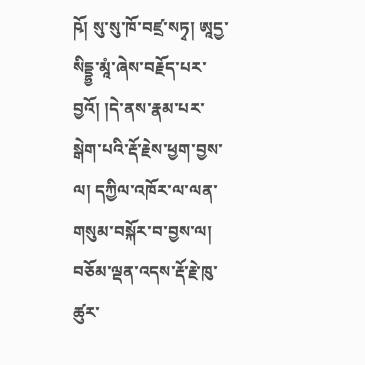ཥོ། སུ་སུ་ཁོ་བཛྲ་སཏྭ། ཨཱདྱ་སིདྡྷྱ་མཱཾ་ཞེས་བརྗོད་པར་བྱའོ། །དེ་ནས་རྣམ་པར་སྒེག་པའི་རྡོ་རྗེས་ཕྱག་བྱས་ལ། དཀྱིལ་འཁོར་ལ་ལན་གསུམ་བསྐོར་བ་བྱས་ལ། བཅོམ་ལྡན་འདས་རྡོ་རྗེ་ཁུ་ཚུར་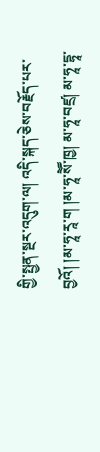གྱི་སྤྱན་སྔར་འདུག་ལ། འདི་སྐད་ཅེས་བརྗོད་པར་བྱའོ། །མ་ཧཱ་རཱ་ག །མ་ཧཱ་སཽ་ཁྱ། མ་ཧཱ་བཛྲ། མ་ཧཱ་དྷཱ་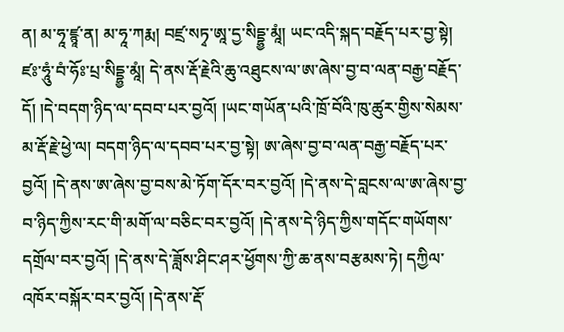ན། མ་ཧཱ་ཛྙཱ་ན། མ་ཧཱ་ཀརྨ། བཛྲ་སཏྭ་ཨཱ་དྱ་སིདྡྷྱ་མཱཾ། ཡང་འདི་སྐད་བརྗོད་པར་བྱ་སྟེ། ཛཿ་ཧཱུཾ་བཾ་ཧོཿ་པྲ་སིདྡྷྱ་མཱཾ། དེ་ནས་རྡོ་རྗེའི་ཆུ་འཐུངས་ལ་ཨ་ཞེས་བྱ་བ་ལན་བརྒྱ་བརྗོད་དོ། །དེ་བདག་ཉིད་ལ་དབབ་པར་བྱའོ། །ཡང་གཡོན་པའི་ཁྲོ་བོའི་ཁུ་ཚུར་གྱིས་སེམས་མ་རྡོ་རྗེ་ཕྱེ་ལ། བདག་ཉིད་ལ་དབབ་པར་བྱ་སྟེ། ཨ་ཞེས་བྱ་བ་ལན་བརྒྱ་བརྗོད་པར་བྱའོ། །དེ་ནས་ཨ་ཞེས་བྱ་བས་མེ་ཏོག་དོར་བར་བྱའོ། །དེ་ནས་དེ་བླངས་ལ་ཨ་ཞེས་བྱ་བ་ཉིད་ཀྱིས་རང་གི་མགོ་ལ་བཅིང་བར་བྱའོ། །དེ་ནས་དེ་ཉིད་ཀྱིས་གདོང་གཡོགས་དགྲོལ་བར་བྱའོ། །དེ་ནས་དེ་ཟློས་ཤིང་ཤར་ཕྱོགས་ཀྱི་ཆ་ནས་བརྩམས་ཏེ། དཀྱིལ་འཁོར་བསྐོར་བར་བྱའོ། །དེ་ནས་རྡོ་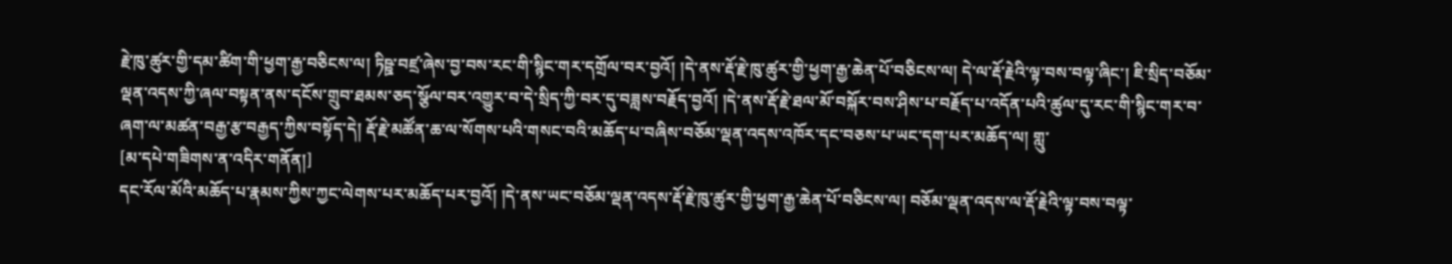རྗེ་ཁུ་ཚུར་གྱི་དམ་ཚིག་གི་ཕྱག་རྒྱ་བཅིངས་ལ། ཏིཥྛ་བཛྲ་ཞེས་བྱ་བས་རང་གི་སྙིང་གར་དགྲོལ་བར་བྱའོ། །དེ་ནས་རྡོ་རྗེ་ཁུ་ཚུར་གྱི་ཕྱག་རྒྱ་ཆེན་པོ་བཅིངས་ལ། དེ་ལ་རྡོ་རྗེའི་ལྟ་བས་བལྟ་ཞིང་། ཇི་སྲིད་བཅོམ་ལྡན་འདས་ཀྱི་ཞལ་བསྟན་ནས་དངོས་གྲུབ་ཐམས་ཅད་སྩོལ་བར་འགྱུར་བ་དེ་སྲིད་ཀྱི་བར་དུ་བཟླས་བརྗོད་བྱའོ། །དེ་ནས་རྡོ་རྗེ་ཐལ་མོ་བསྐོར་བས་ཤིས་པ་བརྗོད་པ་འདོན་པའི་ཚུལ་དུ་རང་གི་སྙིང་གར་བ་ཞག་ལ་མཚན་བརྒྱ་རྩ་བརྒྱད་ཀྱིས་བསྟོད་དེ། རྡོ་རྗེ་མཚོན་ཆ་ལ་སོགས་པའི་གསང་བའི་མཆོད་པ་བཞིས་བཅོམ་ལྡན་འདས་འཁོར་དང་བཅས་པ་ཡང་དག་པར་མཆོད་ལ། གླུ་
[མ་དཔེ་གཟིགས་ན་འདིར་གནོན།]
དང་རོལ་མོའི་མཆོད་པ་རྣམས་ཀྱིས་ཀྱང་ལེགས་པར་མཆོད་པར་བྱའོ། །དེ་ནས་ཡང་བཅོམ་ལྡན་འདས་རྡོ་རྗེ་ཁུ་ཚུར་གྱི་ཕྱག་རྒྱ་ཆེན་པོ་བཅིངས་ལ། བཅོམ་ལྡན་འདས་ལ་རྡོ་རྗེའི་ལྟ་བས་བལྟ་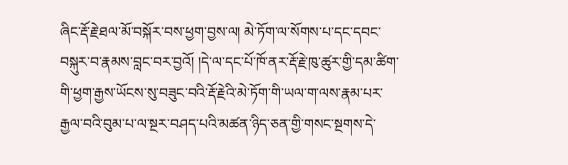ཞིང་རྡོ་རྗེ་ཐལ་མོ་བསྐོར་བས་ཕྱག་བྱས་ལ། མེ་ཏོག་ལ་སོགས་པ་དང་དབང་བསྐུར་བ་རྣམས་བླང་བར་བྱའོ། །དེ་ལ་དང་པོ་ཁོ་ནར་རྡོ་རྗེ་ཁུ་ཚུར་གྱི་དམ་ཚིག་གི་ཕྱག་རྒྱས་ཡོངས་སུ་བཟུང་བའི་རྡོ་རྗེའི་མེ་ཏོག་གི་ཡལ་ག་ལས་རྣམ་པར་རྒྱལ་བའི་བུམ་པ་ལ་སྔར་བཤད་པའི་མཚན་ཉིད་ཅན་གྱི་གསང་སྔགས་དེ་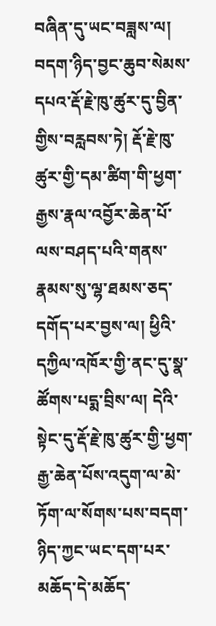བཞིན་དུ་ཡང་བཟླས་ལ། བདག་ཉིད་བྱང་ཆུབ་སེམས་དཔའ་རྡོ་རྗེ་ཁུ་ཚུར་དུ་བྱིན་གྱིས་བརླབས་ཏེ། རྡོ་རྗེ་ཁུ་ཚུར་གྱི་དམ་ཚིག་གི་ཕྱག་རྒྱས་རྣལ་འབྱོར་ཆེན་པོ་ལས་བཤད་པའི་གནས་རྣམས་སུ་ལྷ་ཐམས་ཅད་དགོད་པར་བྱས་ལ། ཕྱིའི་དཀྱིལ་འཁོར་གྱི་ནང་དུ་སྣ་ཚོགས་པདྨ་བྲིས་ལ། དེའི་སྟེང་དུ་རྡོ་རྗེ་ཁུ་ཚུར་གྱི་ཕྱག་རྒྱ་ཆེན་པོས་འདུག་ལ་མེ་ཏོག་ལ་སོགས་པས་བདག་ཉིད་ཀྱང་ཡང་དག་པར་མཆོད་དེ་མཆོད་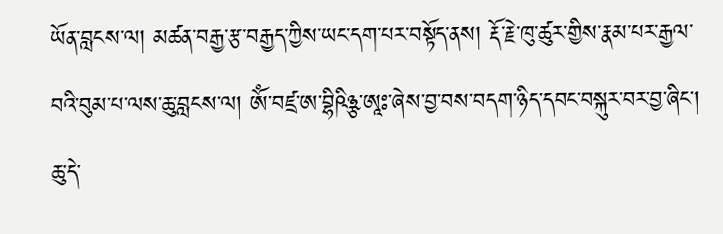ཡོན་བླངས་ལ། མཚན་བརྒྱ་རྩ་བརྒྱད་ཀྱིས་ཡང་དག་པར་བསྟོད་ནས། རྡོ་རྗེ་ཁུ་ཚུར་གྱིས་རྣམ་པར་རྒྱལ་བའི་བུམ་པ་ལས་ཆུ་བླངས་ལ། ཨོཾ་བཛྲ་ཨ་བྷིཥིཉྩ་ཨཱཿ་ཞེས་བྱ་བས་བདག་ཉིད་དབང་བསྐུར་བར་བྱ་ཞིང་། ཆུ་དེ་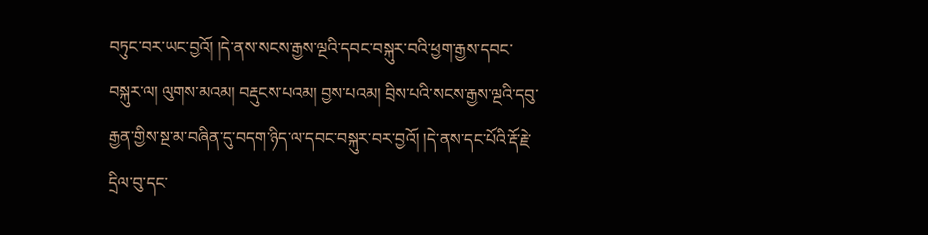བཏུང་བར་ཡང་བྱའོ། །དེ་ནས་སངས་རྒྱས་ལྔའི་དབང་བསྐུར་བའི་ཕྱག་རྒྱས་དབང་བསྐུར་ལ། ལུགས་མའམ། བརྡུངས་པའམ། བྱས་པའམ། བྲིས་པའི་སངས་རྒྱས་ལྔའི་དབུ་རྒྱན་གྱིས་སྔ་མ་བཞིན་དུ་བདག་ཉིད་ལ་དབང་བསྐུར་བར་བྱའོ། །དེ་ནས་དང་པོའི་རྡོ་རྗེ་དྲིལ་བུ་དང་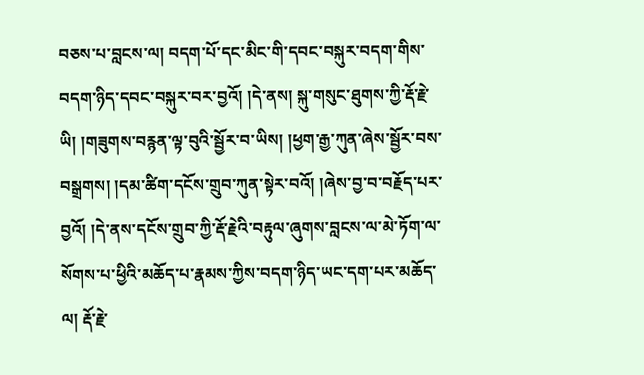བཅས་པ་བླངས་ལ། བདག་པོ་དང་མིང་གི་དབང་བསྐུར་བདག་གིས་བདག་ཉིད་དབང་བསྐུར་བར་བྱའོ། །དེ་ནས། སྐུ་གསུང་ཐུགས་ཀྱི་རྡོ་རྗེ་ཡི། །གཟུགས་བརྙན་ལྟ་བུའི་སྦྱོར་བ་ཡིས། །ཕྱག་རྒྱ་ཀུན་ཞེས་སྦྱོར་བས་བསྒྲགས། །དམ་ཚིག་དངོས་གྲུབ་ཀུན་སྟེར་བའོ། །ཞེས་བྱ་བ་བརྗོད་པར་བྱའོ། །དེ་ནས་དངོས་གྲུབ་ཀྱི་རྡོ་རྗེའི་བརྟུལ་ཞུགས་བླངས་ལ་མེ་ཏོག་ལ་སོགས་པ་ཕྱིའི་མཆོད་པ་རྣམས་ཀྱིས་བདག་ཉིད་ཡང་དག་པར་མཆོད་ལ། རྡོ་རྗེ་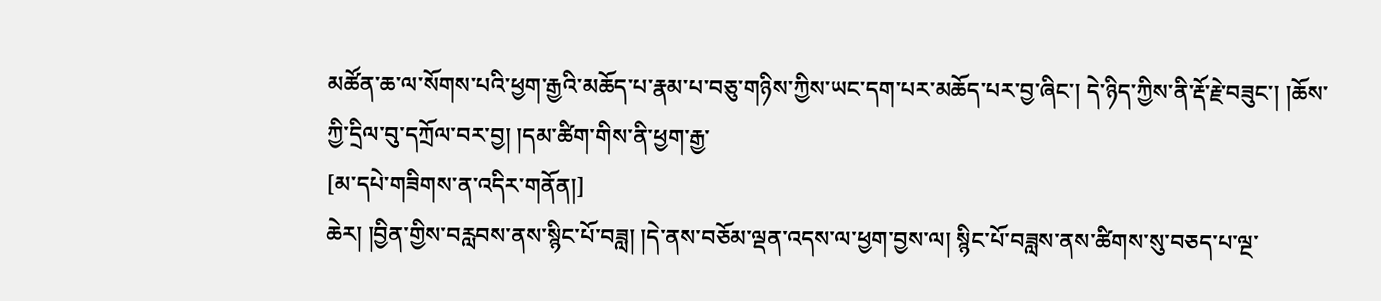མཚོན་ཆ་ལ་སོགས་པའི་ཕྱག་རྒྱའི་མཆོད་པ་རྣམ་པ་བཅུ་གཉིས་ཀྱིས་ཡང་དག་པར་མཆོད་པར་བྱ་ཞིང་། དེ་ཉིད་ཀྱིས་ནི་རྡོ་རྗེ་བཟུང་། །ཆོས་ཀྱི་དྲིལ་བུ་དཀྲོལ་བར་བྱ། །དམ་ཚིག་གིས་ནི་ཕྱག་རྒྱ་
[མ་དཔེ་གཟིགས་ན་འདིར་གནོན།]
ཆེར། །བྱིན་གྱིས་བརླབས་ནས་སྙིང་པོ་བཟླ། །དེ་ནས་བཅོམ་ལྡན་འདས་ལ་ཕྱག་བྱས་ལ། སྙིང་པོ་བཟླས་ནས་ཚིགས་སུ་བཅད་པ་ལྔ་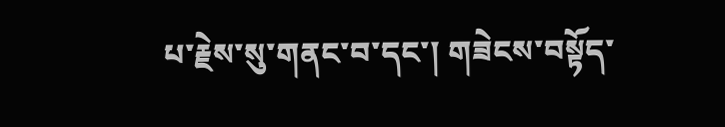པ་རྗེས་སུ་གནང་བ་དང་། གཟེངས་བསྟོད་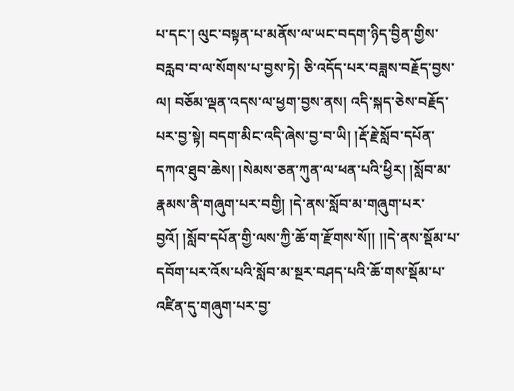པ་དང་། ལུང་བསྟན་པ་མནོས་ལ་ཡང་བདག་ཉིད་བྱིན་གྱིས་བརླབ་བ་ལ་སོགས་པ་བྱས་ཏེ། ཅི་འདོད་པར་བཟླས་བརྗོད་བྱས་ལ། བཅོམ་ལྡན་འདས་ལ་ཕྱག་བྱས་ནས། འདི་སྐད་ཅེས་བརྗོད་པར་བྱ་སྟེ། བདག་མིང་འདི་ཞེས་བྱ་བ་ཡི། །རྡོ་རྗེ་སློབ་དཔོན་དཀའ་ཐུབ་ཆེས། །སེམས་ཅན་ཀུན་ལ་ཕན་པའི་ཕྱིར། །སློབ་མ་རྣམས་ནི་གཞུག་པར་བགྱི། །དེ་ནས་སློབ་མ་གཞུག་པར་བྱའོ། །སློབ་དཔོན་གྱི་ལས་ཀྱི་ཆོ་ག་རྫོགས་སོ།། །།དེ་ནས་སྡོམ་པ་དབོག་པར་འོས་པའི་སློབ་མ་སྔར་བཤད་པའི་ཆོ་གས་སྡོམ་པ་འཛིན་དུ་གཞུག་པར་བྱ་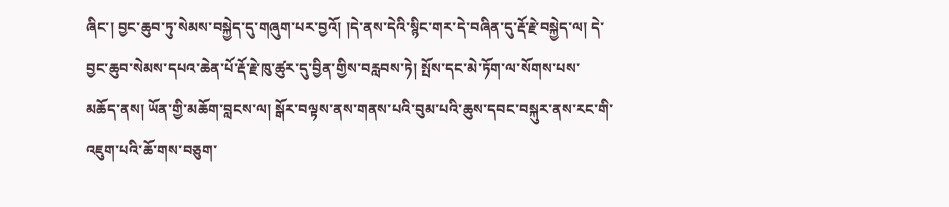ཞིང་། བྱང་ཆུབ་ཏུ་སེམས་བསྐྱེད་དུ་གཞུག་པར་བྱའོ། །དེ་ནས་དེའི་སྙིང་གར་དེ་བཞིན་དུ་རྡོ་རྗེ་བསྐྱེད་ལ། དེ་བྱང་ཆུབ་སེམས་དཔའ་ཆེན་པོ་རྡོ་རྗེ་ཁུ་ཚུར་དུ་བྱིན་གྱིས་བརླབས་ཏེ། སྤོས་དང་མེ་ཏོག་ལ་སོགས་པས་མཆོད་ནས། ཡོན་གྱི་མཆོག་བླངས་ལ། སྒོར་བལྟས་ནས་གནས་པའི་བུམ་པའི་ཆུས་དབང་བསྐུར་ནས་རང་གི་འཇུག་པའི་ཆོ་གས་བཅུག་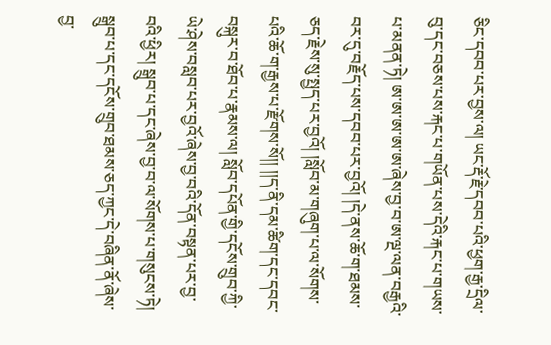ཅིང་དབབ་པར་བྱས་ལ། ཡང་རྡོ་རྗེ་དབབ་པའི་ཕྱག་རྒྱ་དྲིལ་བུ་དང་བཅས་པས་རྐང་པ་གཡོན་པས་དེའི་རྐང་པ་གཡས་པ་མནན་ཏེ། ཨ་ཨ་ཨ་ཨ་ཨ་ཞེས་བྱ་བ་ཨ་ལྔ་ལན་བརྒྱའི་བར་དུ་བརྗོད་པས་དབབ་པར་བྱའོ། །དེ་ནས་ཆོ་ག་ཐམས་ཅད་རྗེས་སུ་སྤྱད་པར་བྱའོ། །སློབ་མ་གཞུག་པ་ལ་སོགས་པའི་ཆོ་ག་རྒྱས་པ་རྫོགས་སོ།། །།ད་ནི་དམ་ཚིག་དང་དབང་བསྐུར་བ་ཐོབ་པ་རྣམས་ལ། སློབ་དཔོན་གྱི་དངོས་གྲུབ་ཀྱི་ཡེ་ཤེས་བསླབ་པར་བྱའོ་ཞེས་བྱ་བའི་དོན་བསྟན་པར་བྱ་བའི་ཕྱིར། སྒྲུབ་པ་དང་ཞེས་བྱ་བ་ལ་སོགས་པ་གསུངས་ཏེ། སྒྲུབ་པ་དང་དངོས་གྲུབ་ཐམས་ཅད་ཀྱང་དེ་བཞིན་ནོ་ཞེས་བྱ་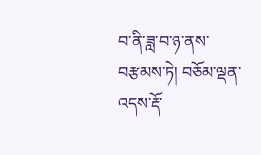བ་ནི་ཟླ་བ་ཉ་ནས་བརྩམས་ཏེ། བཅོམ་ལྡན་འདས་རྡོ་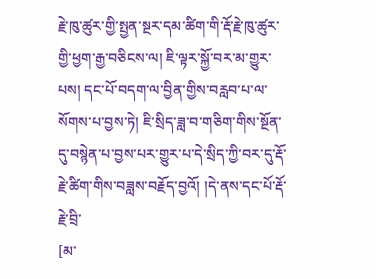རྗེ་ཁུ་ཚུར་གྱི་སྤྱན་སྔར་དམ་ཚིག་གི་རྡོ་རྗེ་ཁུ་ཚུར་གྱི་ཕྱག་རྒྱ་བཅིངས་ལ། ཇི་ལྟར་སྐྱོ་བར་མ་གྱུར་པས། དང་པོ་བདག་ལ་བྱིན་གྱིས་བརླབ་པ་ལ་སོགས་པ་བྱས་ཏེ། ཇི་སྲིད་ཟླ་བ་གཅིག་གིས་སྔོན་དུ་བསྙེན་པ་བྱས་པར་གྱུར་པ་དེ་སྲིད་ཀྱི་བར་དུ་རྡོ་རྗེ་ཚིག་གིས་བཟླས་བརྗོད་བྱའོ། །དེ་ནས་དང་པོ་རྡོ་རྗེ་བྲི་
[མ་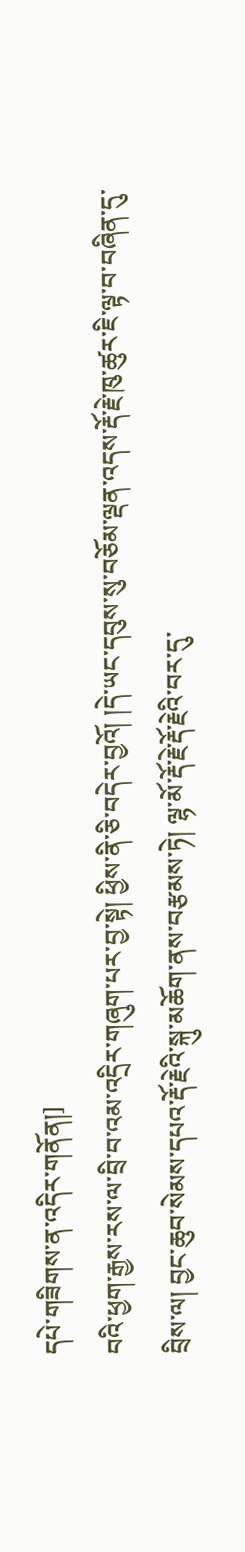དཔེ་གཟིགས་ན་འདིར་གནོན།]
བའི་ཕྱག་རྒྱས་རས་ལ་བྲི་བ་འམ་འདྲིར་གཞུག་པར་བྱ་སྟེ། ཕྱིས་ནི་ཅི་བདེར་བྱའོ། །དེ་ཡང་དབུས་སུ་བཅོམ་ལྡན་འདས་རྡོ་རྗེ་ཁུ་ཚུར་ཇི་ལྟ་བ་བཞིན་དུ་བྲིས་ལ། བྱང་ཆུབ་སེམས་དཔའ་རྡོ་རྗེའི་སྐུ་མཆོག་ནས་བརྩམས་ཏེ། ལྷ་མོ་རྡོ་རྗེ་རྡོ་རྗེའི་བར་དུ་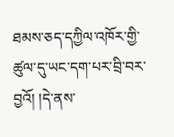ཐམས་ཅད་དཀྱིལ་འཁོར་གྱི་ཚུལ་དུ་ཡང་དག་པར་བྲི་བར་བྱའོ། །དེ་ནས་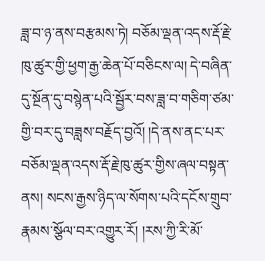ཟླ་བ་ཉ་ནས་བརྩམས་ཏེ། བཅོམ་ལྡན་འདས་རྡོ་རྗེ་ཁུ་ཚུར་གྱི་ཕྱག་རྒྱ་ཆེན་པོ་བཅིངས་ལ། དེ་བཞིན་དུ་སྔོན་དུ་བསྙེན་པའི་སྦྱོར་བས་ཟླ་བ་གཅིག་ཙམ་གྱི་བར་དུ་བཟླས་བརྗོད་བྱའོ། །དེ་ནས་ནང་པར་བཅོམ་ལྡན་འདས་རྡོ་རྗེ་ཁུ་ཚུར་གྱིས་ཞལ་བསྟན་ནས། སངས་རྒྱས་ཉིད་ལ་སོགས་པའི་དངོས་གྲུབ་རྣམས་སྩོལ་བར་འགྱུར་རོ། །རས་ཀྱི་རི་མོ་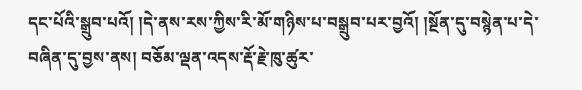དང་པོའི་སྒྲུབ་པའོ། །དེ་ནས་རས་ཀྱིས་རི་མོ་གཉིས་པ་བསྒྲུབ་པར་བྱའོ། །སྔོན་དུ་བསྙེན་པ་དེ་བཞིན་དུ་བྱས་ནས། བཅོམ་ལྡན་འདས་རྡོ་རྗེ་ཁུ་ཚུར་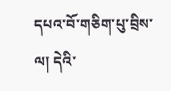དཔའ་བོ་གཅིག་པུ་བྲིས་ལ། དེའི་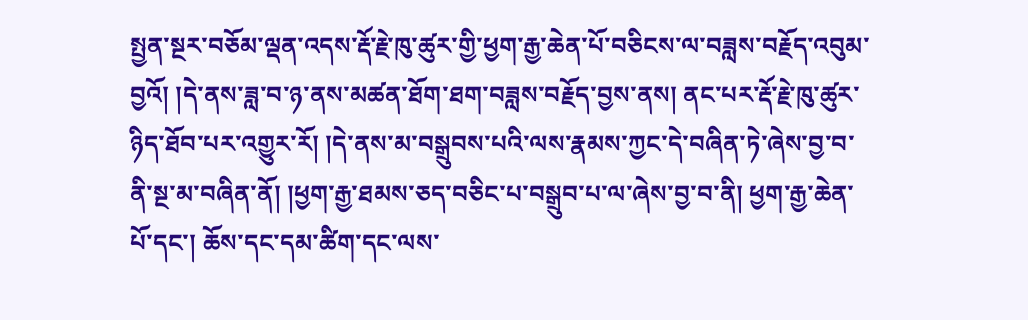སྤྱན་སྔར་བཅོམ་ལྡན་འདས་རྡོ་རྗེ་ཁུ་ཚུར་གྱི་ཕྱག་རྒྱ་ཆེན་པོ་བཅིངས་ལ་བཟླས་བརྗོད་འབུམ་བྱའོ། །དེ་ནས་ཟླ་བ་ཉ་ནས་མཚན་ཐོག་ཐག་བཟླས་བརྗོད་བྱས་ནས། ནང་པར་རྡོ་རྗེ་ཁུ་ཚུར་ཉིད་ཐོབ་པར་འགྱུར་རོ། །དེ་ནས་མ་བསྒྲུབས་པའི་ལས་རྣམས་ཀྱང་དེ་བཞིན་ཏེ་ཞེས་བྱ་བ་ནི་སྔ་མ་བཞིན་ནོ། །ཕྱག་རྒྱ་ཐམས་ཅད་བཅིང་པ་བསྒྲུབ་པ་ལ་ཞེས་བྱ་བ་ནི། ཕྱག་རྒྱ་ཆེན་པོ་དང་། ཆོས་དང་དམ་ཚིག་དང་ལས་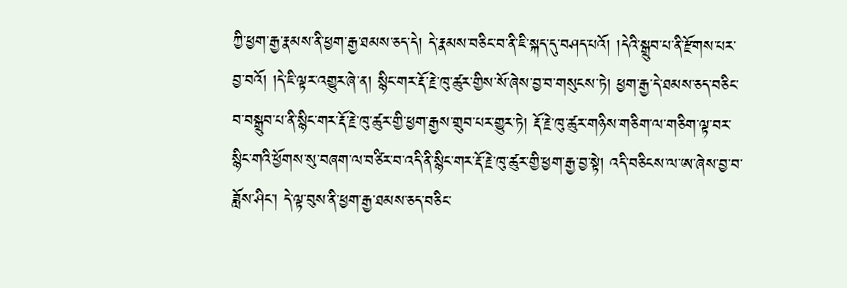ཀྱི་ཕྱག་རྒྱ་རྣམས་ནི་ཕྱག་རྒྱ་ཐམས་ཅད་དེ། དེ་རྣམས་བཅིང་བ་ནི་ཇི་སྐད་དུ་བཤད་པའོ། །དེའི་སྒྲུབ་པ་ནི་རྫོགས་པར་བྱ་བའོ། །དེ་ཇི་ལྟར་འགྱུར་ཞེ་ན། སྙིང་གར་རྡོ་རྗེ་ཁུ་ཚུར་གྱིས་སོ་ཞེས་བྱ་བ་གསུངས་ཏེ། ཕྱག་རྒྱ་དེ་ཐམས་ཅད་བཅིང་བ་བསྒྲུབ་པ་ནི་སྙིང་གར་རྡོ་རྗེ་ཁུ་ཚུར་གྱི་ཕྱག་རྒྱས་གྲུབ་པར་གྱུར་ཏེ། རྡོ་རྗེ་ཁུ་ཚུར་གཉིས་གཅིག་ལ་གཅིག་ལྟ་བར་སྙིང་གའི་ཕྱོགས་སུ་བཞག་ལ་བཙིར་བ་འདི་ནི་སྙིང་གར་རྡོ་རྗེ་ཁུ་ཚུར་གྱི་ཕྱག་རྒྱ་བྱ་སྟེ། འདི་བཅིངས་ལ་ཨ་ཞེས་བྱ་བ་ཟློས་ཤིང་། དེ་ལྟ་བུས་ནི་ཕྱག་རྒྱ་ཐམས་ཅད་བཅིང་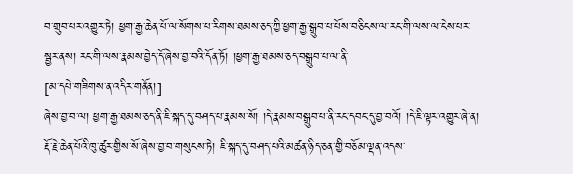བ་གྲུབ་པར་འགྱུར་ཏེ། ཕྱག་རྒྱ་ཆེན་པོ་ལ་སོགས་པ་རིགས་ཐམས་ཅད་ཀྱི་ཕྱག་རྒྱ་སྒྲུབ་པ་པོས་བཅིངས་ལ་རང་གི་ལས་ལ་ངེས་པར་སྦྱར་ནས། རང་གི་ལས་རྣམས་བྱེད་དོ་ཞེས་བྱ་བའི་དོན་ཏོ། །ཕྱག་རྒྱ་ཐམས་ཅད་བསྒྲུབ་པ་ལ་ནི་
[མ་དཔེ་གཟིགས་ན་འདིར་གནོན།]
ཞེས་བྱ་བ་ལ། ཕྱག་རྒྱ་ཐམས་ཅད་ནི་ཇི་སྐད་དུ་བཤད་པ་རྣམས་སོ། །དེ་རྣམས་བསྒྲུབ་པ་ནི་རང་དབང་དུ་བྱ་བའོ། །དེ་ཇི་ལྟར་འགྱུར་ཞེ་ན། རྡོ་རྗེ་ཆེན་པོའི་ཁུ་ཚུར་གྱིས་སོ་ཞེས་བྱ་བ་གསུངས་ཏེ། ཇི་སྐད་དུ་བཤད་པའི་མཚན་ཉིད་ཅན་གྱི་བཅོམ་ལྡན་འདས་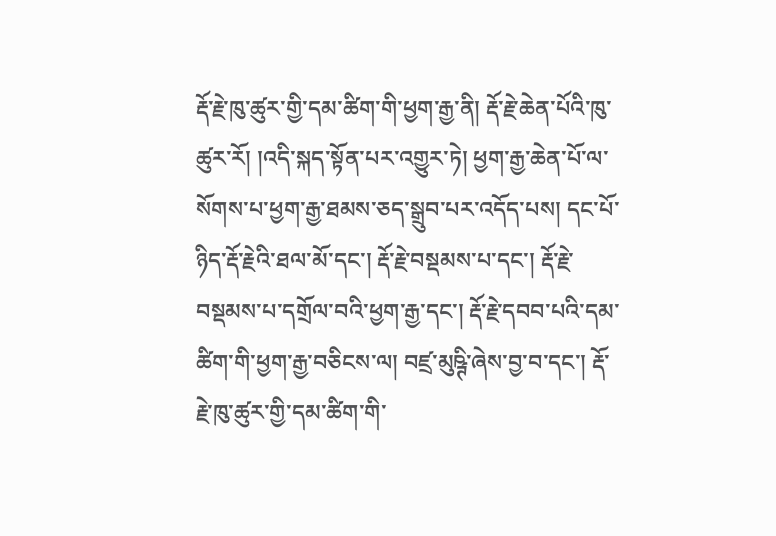རྡོ་རྗེ་ཁུ་ཚུར་གྱི་དམ་ཚིག་གི་ཕྱག་རྒྱ་ནི། རྡོ་རྗེ་ཆེན་པོའི་ཁུ་ཚུར་རོ། །འདི་སྐད་སྟོན་པར་འགྱུར་ཏེ། ཕྱག་རྒྱ་ཆེན་པོ་ལ་སོགས་པ་ཕྱག་རྒྱ་ཐམས་ཅད་སྒྲུབ་པར་འདོད་པས། དང་པོ་ཉིད་རྡོ་རྗེའི་ཐལ་མོ་དང་། རྡོ་རྗེ་བསྡམས་པ་དང་། རྡོ་རྗེ་བསྡམས་པ་དགྲོལ་བའི་ཕྱག་རྒྱ་དང་། རྡོ་རྗེ་དབབ་པའི་དམ་ཚིག་གི་ཕྱག་རྒྱ་བཅིངས་ལ། བཛྲ་མུཥྚི་ཞེས་བྱ་བ་དང་། རྡོ་རྗེ་ཁུ་ཚུར་གྱི་དམ་ཚིག་གི་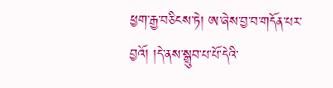ཕྱག་རྒྱ་བཅིངས་ཏེ། ཨ་ཞེས་བྱ་བ་གདོན་པར་བྱའོ། །དེ་ནས་སྒྲུབ་པ་པོ་དེའི་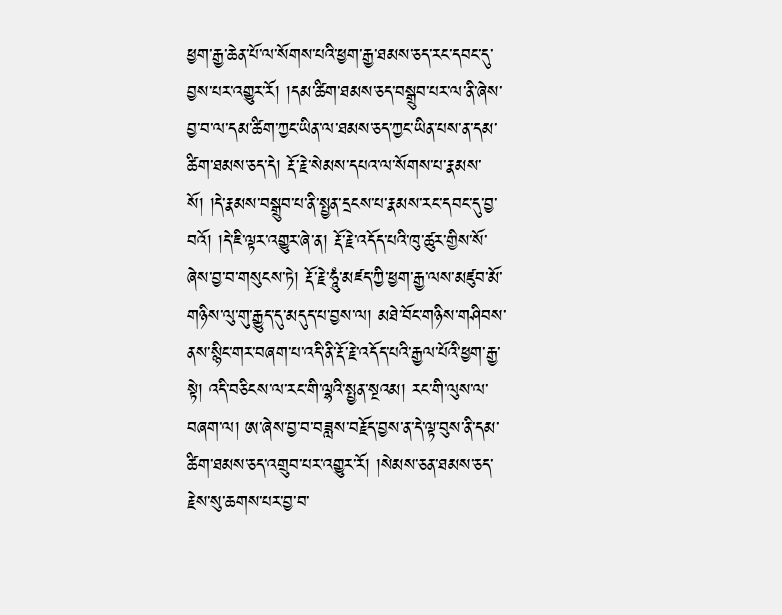ཕྱག་རྒྱ་ཆེན་པོ་ལ་སོགས་པའི་ཕྱག་རྒྱ་ཐམས་ཅད་རང་དབང་དུ་བྱས་པར་འགྱུར་རོ། །དམ་ཚིག་ཐམས་ཅད་བསྒྲུབ་པར་ལ་ནི་ཞེས་བྱ་བ་ལ་དམ་ཚིག་ཀྱང་ཡིན་ལ་ཐམས་ཅད་ཀྱང་ཡིན་པས་ན་དམ་ཚིག་ཐམས་ཅད་དེ། རྡོ་རྗེ་སེམས་དཔའ་ལ་སོགས་པ་རྣམས་སོ། །དེ་རྣམས་བསྒྲུབ་པ་ནི་སྤྱན་དྲངས་པ་རྣམས་རང་དབང་དུ་བྱ་བའོ། །དེ་ཇི་ལྟར་འགྱུར་ཞེ་ན། རྡོ་རྗེ་འདོད་པའི་ཁུ་ཚུར་གྱིས་སོ་ཞེས་བྱ་བ་གསུངས་ཏེ། རྡོ་རྗེ་ཧཱུཾ་མཛད་ཀྱི་ཕྱག་རྒྱ་ལས་མཛུབ་མོ་གཉིས་ལུ་གུ་རྒྱུད་དུ་མདུད་པ་བྱས་ལ། མཐེ་བོང་གཉིས་གཤིབས་ནས་སྙིང་གར་བཞག་པ་འདི་ནི་རྡོ་རྗེ་འདོད་པའི་རྒྱལ་པོའི་ཕྱག་རྒྱ་སྟེ། འདི་བཅིངས་ལ་རང་གི་ལྷའི་སྤྱན་སྔའམ། རང་གི་ལུས་ལ་བཞག་ལ། ཨ་ཞེས་བྱ་བ་བཟླས་བརྗོད་བྱས་ན་དེ་ལྟ་བུས་ནི་དམ་ཚིག་ཐམས་ཅད་འགྲུབ་པར་འགྱུར་རོ། །སེམས་ཅན་ཐམས་ཅད་རྗེས་སུ་ཆགས་པར་བྱ་བ་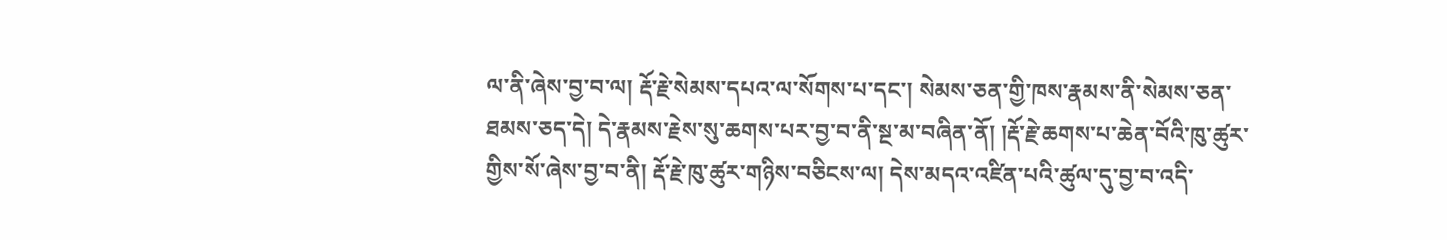ལ་ནི་ཞེས་བྱ་བ་ལ། རྡོ་རྗེ་སེམས་དཔའ་ལ་སོགས་པ་དང་། སེམས་ཅན་གྱི་ཁས་རྣམས་ནི་སེམས་ཅན་ཐམས་ཅད་དེ། དེ་རྣམས་རྗེས་སུ་ཆགས་པར་བྱ་བ་ནི་སྔ་མ་བཞིན་ནོ། །རྡོ་རྗེ་ཆགས་པ་ཆེན་བོའི་ཁུ་ཚུར་གྱིས་སོ་ཞེས་བྱ་བ་ནི། རྡོ་རྗེ་ཁུ་ཚུར་གཉིས་བཅིངས་ལ། དེས་མདའ་འཛིན་པའི་ཚུལ་དུ་བྱ་བ་འདི་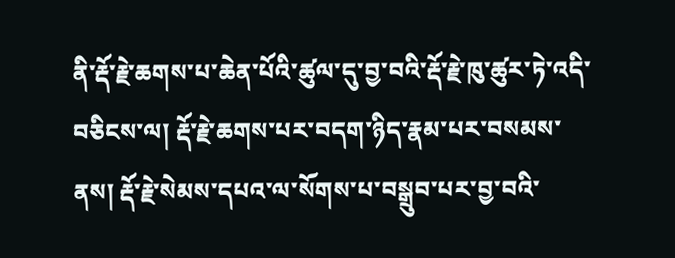ནི་རྡོ་རྗེ་ཆགས་པ་ཆེན་པོའི་ཚུལ་དུ་བྱ་བའི་རྡོ་རྗེ་ཁུ་ཚུར་ཏེ་འདི་བཅིངས་ལ། རྡོ་རྗེ་ཆགས་པར་བདག་ཉིད་རྣམ་པར་བསམས་ནས། རྡོ་རྗེ་སེམས་དཔའ་ལ་སོགས་པ་བསྒྲུབ་པར་བྱ་བའི་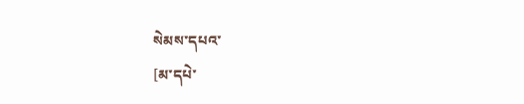སེམས་དཔའ་
[མ་དཔེ་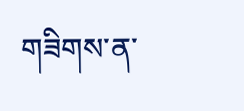གཟིགས་ན་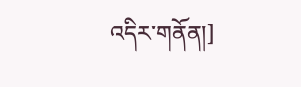འདིར་གནོན།]